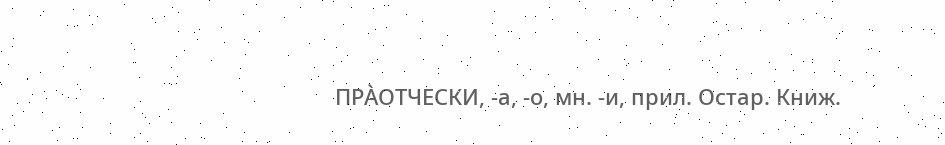ПРА̀ОТЧЕСКИ, -а, -о, мн. -и, прил. Остар. Книж.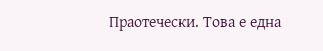Праотечески. Това е една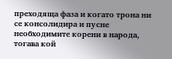преходяща фаза и когато трона ни се консолидира и пусне необходимите корени в народа, тогава кой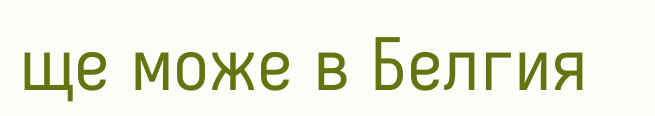ще може в Белгия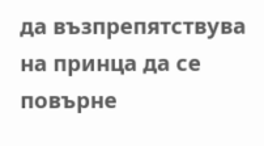да възпрепятствува на принца да се повърне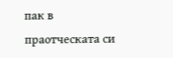пак в праотческата си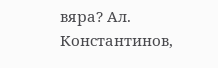вяра? Ал. Константинов,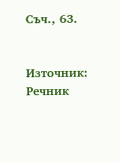Съч., 63.


Източник: Речник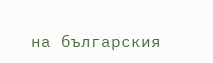на българския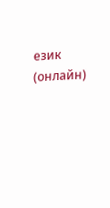език (онлайн)